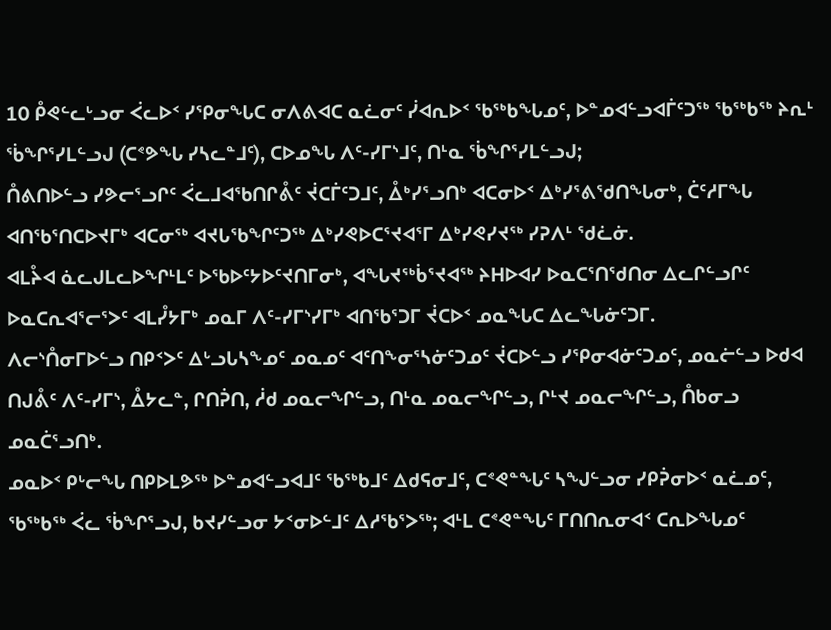10 ᑬᕙᓪᓚᒡᓗᓂ ᐹᓚᐅᑉ ᓯᕿᓂᖓᑕ ᓂᐱᕕᐊᑕ ᓇᓛᓂᑦ ᓰᐊᕆᐅᑉ ᖃᖅᑲᖓᓄᑦ, ᐅᓐᓄᐊᓪᓗᐊᒦᑦᑐᖅ ᖃᖅᑲᖅ ᔨᕆᒻ ᖄᖏᕐᓯᒪᓪᓗᒍ (ᑕᕝᕗᖓ ᓯᓴᓚᓐᒧᑦ), ᑕᐅᓄᖓ ᐱᑦ-ᓯᒥᔅᒧᑦ, ᑎᒻᓇ ᖄᖏᕐᓯᒪᓪᓗᒍ;
ᑍᕕᑎᐅᓪᓗ ᓯᕗᓕᕐᓗᒋᑦ ᐹᓚᒧᐊᖃᑎᒋᕔᑦ ᔫᑕᒦᑦᑐᒧᑦ, ᐂᒃᓯᕐᓗᑎᒃ ᐊᑕᓂᐅᑉ ᐃᒃᓯᕐᕕᖁᑎᖓᓂᒃ, ᑖᑦᓱᒥᖓ ᐊᑎᖃᕐᑎᑕᐅᔪᒥᒃ ᐊᑕᓂᖅ ᐊᔪᒐᖃᖏᑦᑐᖅ ᐃᒃᓯᕙᐅᑕᕐᔪᐊᕐᒥ ᐃᒃᓯᕙᓯᔪᖅ ᓯᕈᐱᒻ ᖁᓛᓃ.
ᐊᒪᔧᐊ ᓈᓚᒍᒪᓚᐅᖏᒻᒪᑦ ᐅᖃᐅᑦᔭᐅᑦᔪᑎᒥᓂᒃ, ᐊᖓᔪᖅᑳᕐᔪᐊᖅ ᔨᕼᐅᐊᓯ ᐅᓇᑕᕐᑎᖁᑎᓂ ᐃᓚᒋᓪᓗᒋᑦ ᐅᓇᑕᕆᐊᕐᓕᕐᐳᑦ ᐊᒪᓮᔭᒥᒃ ᓄᓇᒥ ᐱᑦ-ᓯᒥᔅᓯᒥᒃ ᐊᑎᖃᕐᑐᒥ ᔫᑕᐅᑉ ᓄᓇᖓᑕ ᐃᓚᖓᓃᑦᑐᒥ.
ᐱᓕᔅᑍᓂᒥᐅᓪᓗ ᑎᑭᑉᐳᑦ ᐃᒡᓗᒐᓴᖕᓄᑦ ᓄᓇᓄᑦ ᐊᑦᑎᖕᓂᕐᓴᓃᑦᑐᓄᑦ ᔫᑕᐅᓪᓗ ᓯᕿᓂᐊᓃᑦᑐᓄᑦ, ᓄᓇᓖᓪᓗ ᐅᑯᐊ ᑎᒍᕔᑦ ᐱᑦ-ᓯᒥᔅ, ᐂᔭᓚᓐ, ᒋᑎᕉᑎ, ᓲᑯ ᓄᓇᓕᖏᓪᓗ, ᑎᒻᓇ ᓄᓇᓕᖏᓪᓗ, ᒋᒻᔪ ᓄᓇᓕᖏᓪᓗ, ᑍᑲᓂᓗ ᓄᓇᑖᕐᓗᑎᒃ.
ᓄᓇᐅᑉ ᑭᒡᓕᖓ ᑎᑭᐅᒪᕗᖅ ᐅᓐᓄᐊᓪᓗᐊᒧᑦ ᖃᖅᑲᒧᑦ ᐃᑯᕋᓂᒧᑦ, ᑕᕝᕙᓐᖓᑦ ᓴᖑᓪᓗᓂ ᓯᑭᕉᓂᐅᑉ ᓇᓛᓄᑦ, ᖃᖅᑲᖅ ᐹᓚ ᖄᖏᕐᓗᒍ, ᑲᔪᓯᓪᓗᓂ ᔭᑉᓂᐅᓪᒧᑦ ᐃᓱᖃᕐᐳᖅ; ᐊᒻᒪ ᑕᕝᕙᓐᖓᑦ ᒥᑎᑎᕆᓂᐊᑉ ᑕᕆᐅᖓᓄᑦ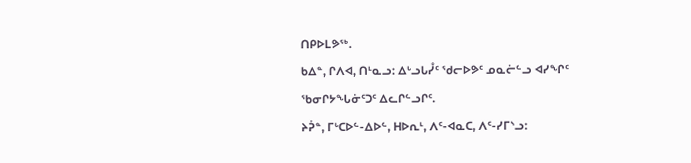ᑎᑭᐅᒪᕗᖅ.
ᑲᐃᓐ, ᒋᐱᐊ, ᑎᒻᓇᓗ: ᐃᒡᓗᒐᓮᑦ ᖁᓕᐅᕗᑦ ᓄᓇᓖᓪᓗ ᐊᓯᖏᑦ ᖃᓂᒋᔭᖓᓃᑦᑐᑦ ᐃᓚᒋᓪᓗᒋᑦ.
ᔨᕉᓐ, ᒥᒡᑕᐅᓪ-ᐃᐅᓪ, ᕼᐅᕆᒻ, ᐱᑦ-ᐊᓇᑕ, ᐱᑦ-ᓯᒥᔅᓗ: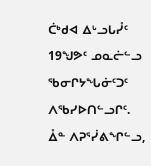ᑖᒃᑯᐊ ᐃᒡᓗᒐᓮᑦ 19ᖑᕗᑦ ᓄᓇᓖᓪᓗ ᖃᓂᒋᔭᖓᓃᑦᑐᑦ ᐱᖃᓯᐅᑎᓪᓗᒋᑦ.
ᐂᓐ ᐱᕈᕐᓰᕕᖏᓪᓗ,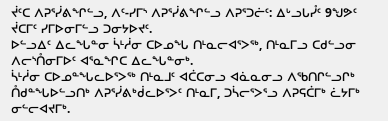ᔫᑦᑕ ᐱᕈᕐᓰᕕᖏᓪᓗ, ᐱᑦ-ᓯᒥᔅ ᐱᕈᕐᓰᕕᖏᓪᓗ ᐱᕈᕐᑐᓖᑦ: ᐃᒡᓗᒐᓮᑦ 9ᖑᕗᑦ ᔫᑕᒥᑦ ᓯᒥᐅᓂᒥᓪᓗ ᑐᓂᔭᐅᔪᑦ.
ᐅᓪᓗᐃᑦ ᐃᓚᖓᓐᓂ ᓵᒻᓲᓂ ᑕᐅᓄᖓ ᑎᒻᓇᓕᐊᕐᐳᖅ, ᑎᒻᓇᒥᓗ ᑕᑯᓪᓗᓂ ᐱᓕᔅᑍᓂᒥᐅᑦ ᐊᕐᓇᖏᑕ ᐃᓚᖓᓐᓂᒃ.
ᓵᒻᓲᓂ ᑕᐅᓄᓐᖓᓚᐅᕐᐳᖅ ᑎᒻᓇᒧᑦ ᐊᑖᑕᓂᓗ ᐊᓈᓇᓂᓗ ᐱᖃᑎᒋᓪᓗᒋᒃ ᑍᑯᓐᖓᐅᓪᓗᑎᒃ ᐱᕈᕐᓰᕕᒃᑰᓚᐅᕐᐳᑦ ᑎᒻᓇᒥ, ᑐᓵᓕᕐᐳᕐᓗ ᐱᕈᕋᑖᒥᒃ ᓛᔭᒥᒃ ᓂᓪᓕᐊᔪᒥᒃ.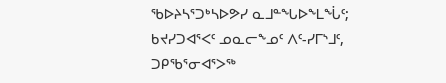ᖃᐅᔨᓴᕐᑐᒃᓴᐅᕗᓯ ᓇᒧᓐᖓᐅᖕᒪᖔᑦ; ᑲᔪᓯᑐᐊᕐᐸᑦ ᓄᓇᓕᖕᓄᑦ ᐱᑦ-ᓯᒥᔅᒧᑦ, ᑐᑭᖃᕐᓂᐊᕐᐳᖅ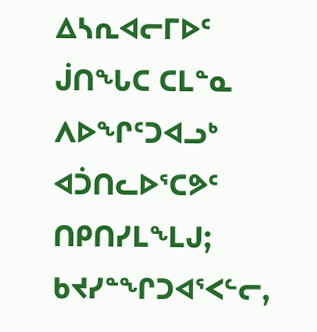ᐃᓴᕆᐊᓕᒥᐅᑦ ᒎᑎᖓᑕ ᑕᒪᓐᓇ ᐱᐅᖏᑦᑐᐊᓗᒃ ᐊᑑᑎᓚᐅᕐᑕᕗᑦ ᑎᑭᑎᓯᒪᖕᒪᒍ; ᑲᔪᓯᓐᖏᑐᐊᕐᐸᓪᓕ,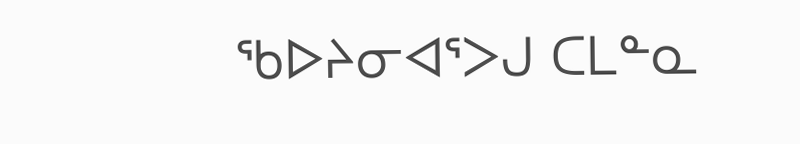ᖃᐅᔨᓂᐊᕐᐳᒍ ᑕᒪᓐᓇ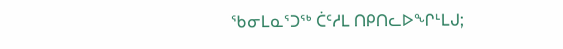ᖃᓂᒪᓇᕐᑐᖅ ᑖᑦᓱᒪ ᑎᑭᑎᓚᐅᖏᒻᒪᒍ;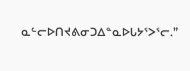ᓇᓪᓕᐅᑎᔪᕕᓂᑐᐃᓐᓇᐅᒐᔭᕐᐳᕐᓕ.”